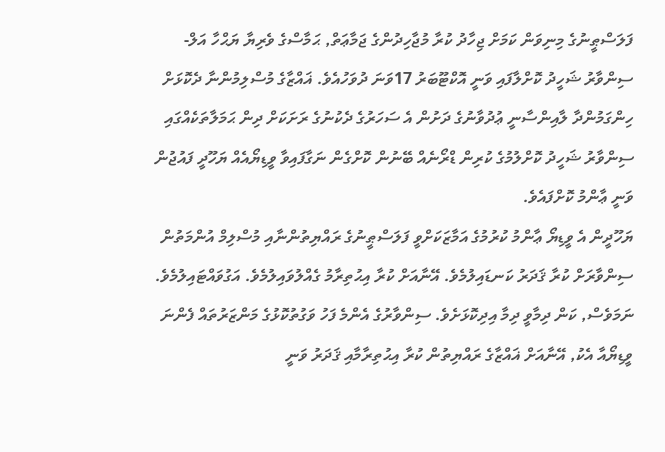ފަލަސްޠީނުގެ މިނިވަން ކަމަށް ޖިހާދު ކުރާ މުޖާހިދުންގެ ޖަމާޢަތް, ޙަމާސްގެ ވެރިޔާ ޔަޙްހާ އަލް-ސިންވާރު ޝަހީދު ކޮށްލާފައި ވަނީ އޮކްޓޫބަރު 17ވަނަ ދުވަހުއެވެ. ޣައްޒާގެ މުސްލިމުންނާ ދެކޮޅަށް ހިންގަމުންދާ ލާއިންސާނީ ޢުދުވާނުގެ ދަށުން އެ ސަހަރުގެ ދެކުނުގެ ރަށަކަށް ދިން ޙަމަލާތަކެއްގައި ސިންވާރު ޝަހީދު ކޮށްލުމުގެ ކުރިން ޑްރޯނެއް ބޭނުން ކޮށްގެން ނަގާފައިވާ ވީޑިޔޯއެއް ޔަހޫދީ ފައުޖުން ވަނީ ޢާންމު ކޮށްފައެވެ.
ޔަހޫދީން އެ ވީޑިޔޯ ޢާންމު ކުރުމުގެ އަމާޒަކަށްވީ ފަލަސްޠީނުގެ ރައްޔިތުންނާއި މުސްލިމް އުންމަތުން ސިންވާރަށް ކުރާ ޤަދަރު ކަނޑައިލުމެވެ. އޭނާއަށް ކުރާ އިޙުތިރާމު ގެއްލުވައިލުމެވެ. އަގުވައްޓައިލުމެވެ. ނަމަވެސް, ކަން ދިމާވީ ދިމާ އިދިކޮޅަށެވެ. ސިންވާރުގެ އެންމެ ފަހު ވަގުތުކޮޅުގެ މަންޒަރުތައް ފެންނަ ވީޑިޔޯއާ އެކު, އޭނާއަށް ޣައްޒާގެ ރައްޔިތުން ކުރާ އިޙުތިރާމާއި ޤަދަރު ވަނީ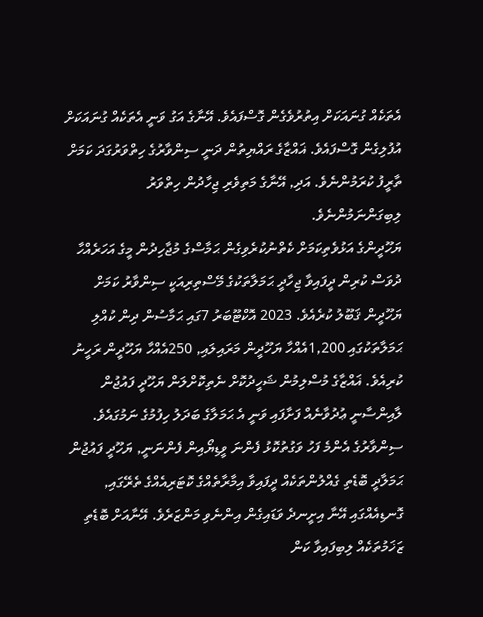އެތަކެއް ގުނައަކަށް އިތުރުވެގެން ގޮސްފައެވެ. އޭނާގެ އަގު ވަނީ އެތަކެއް ގުނައަކަށް އުފުލިގެން ގޮސްފައެވެ. ޣައްޒާގެ ރައްޔިތުން ދަނީ ސިންވާރުގެ ހިތްވަރުގަދަ ކަމަށް ތާރީފު ކުރަމުންނެވެ. އަދި, އޭނާގެ މަތިވެރި ޖިހާދުން ހިތްވަރު ލިބިގަންނަމުންނެވެ.
ޔަހޫދީންގެ އަޅުވެތިކަމަށް ކެތްނުކުރެވިގެން ޙަމާސްގެ މުޖާހިދުން މީގެ އަހަރެއްހާ ދުވަސް ކުރިން ދީފައިވާ ޖިހާދީ ޙަމަލާތަކުގެ މޭސްތިރިއަކީ ސިންވާރު ކަމަށް ޔަހޫދީން ޤަބޫލު ކުރެއެވެ. 2023 އޮކްޓޫބަރު 7ގައި ޙަމާސުން ދިން ކުއްލި ޙަމަލާތަކުގައި 1,200އެއްހާ ޔަހޫދީން މަރައިލައި, 250އެއްހާ ޔަހޫދީން ރަހީނު ކުރިއެވެ. ޣައްޒާގެ މުސްލިމުން ޝަހީދުކޮށް ނެތިކޮށްލަން ޔަހޫދީ ފައުޖުން ލާއިންސާނީ ޢުދުވާނެއް ފަށާފައި ވަނީ އެ ޙަމަލާގެ ބަދަލު ހިފުމުގެ ނަމުގައެވެ.
ސިންވާރުގެ އެންމެ ފަހު ވަގުތުކޮޅު ފެންނަ ވީޑިޔޯއިން ފެންނަނީ, ޔަހޫދީ ފައުޖުން ޙަމަލާދީ ބޮޑެތި ގެއްލުންތަކެއް ދީފައިވާ އިމާރާތެއްގެ ކޮޓަރިއެއްގެ ތެރޭގައި, ގޮނޑިއެއްގައި އޭނާ އިށީނދެ ވަޑައިގެން އިންނެވި މަންޒަރެވެ. އޭނާއަށް ބޮޑެތި ޒަޚަމުތަކެއް ލިބިފައިވާ ކަން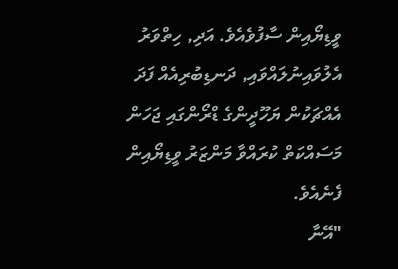ވީޑިޔޯއިން ސާފުވެއެވެ. އަދި, ހިތްވަރު އެލުވައިނުލައްވައި, ދަނޑިބުރިއެއް ފަދަ އެއްޗަކުން ޔަހޫދީންގެ ޑްރޯންގައި ޖަހަން މަސައްކަތް ކުރައްވާ މަންޒަރު ވީޑިޔޯއިން ފެނެއެވެ.
"އޭނާ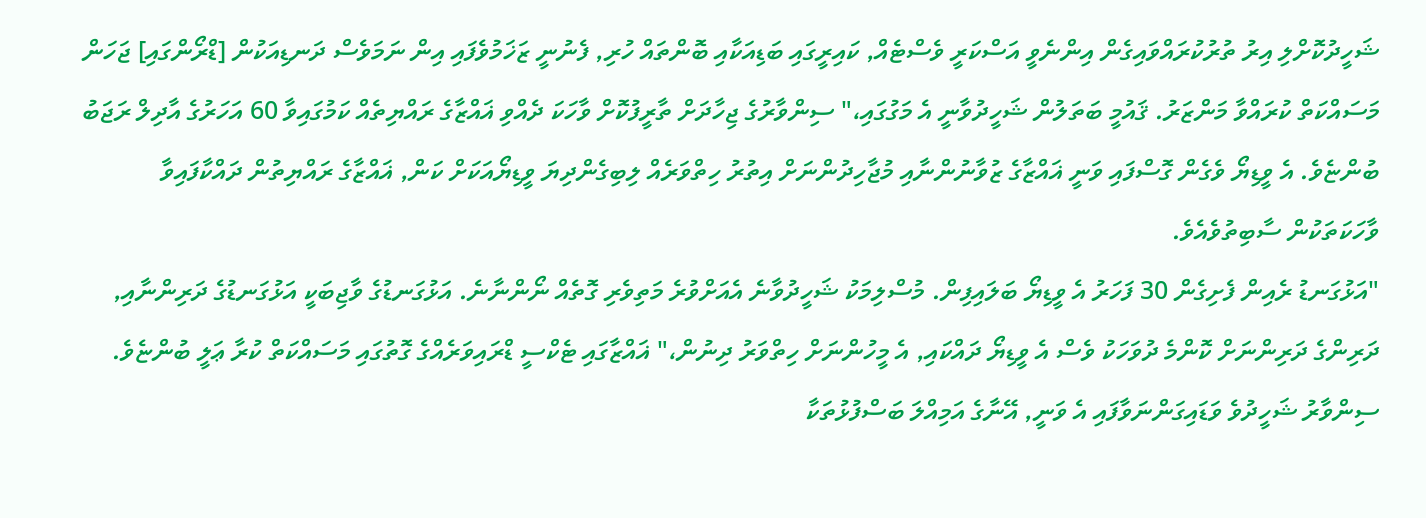ޝަހީދުކޮށްލި އިރު ތުރުކުރައްވައިގެން އިންނެވީ އަސްކަރީ ވެސްޓެއް, ކައިރީގައި ބަޑިއަކާއި ބޮންތައް ހުރި, ފެނުނީ ޒަޚަމުވެފައި އިން ނަމަވެސް ދަނޑިއަކުން [ޑްރޯންގައި] ޖަހަން މަސައްކަތް ކުރައްވާ މަންޒަރު. ޤައުމީ ބަތަލުން ޝަހީދުވާނީ އެ މަގުގައި،" ސިންވާރުގެ ޖިހާދަށް ތާރީފުކޮށް ވާހަކަ ދެއްވި ޣައްޒާގެ ރައްޔިތެއް ކަމުގައިވާ 60 އަހަރުގެ އާދިލް ރަޖަބު ބުންޏެވެ. އެ ވީޑިޔޯ ވެގެން ގޮސްފައި ވަނީ ޣައްޒާގެ ޒުވާނުންނާއި މުޖާހިދުންނަށް އިތުރު ހިތްވަރެއް ލިބިގެންދިޔަ ވީޑިޔޯއަކަށް ކަން, ޣައްޒާގެ ރައްޔިތުން ދައްކާފައިވާ ވާހަކަތަކުން ސާބިތުވެއެވެ.
"އަޅުގަނޑު ރެއިން ފެށިގެން 30 ފަހަރު އެ ވީޑިޔޯ ބަލައިފިން. މުސްލިމަކު ޝަހީދުވާނެ އެއަށްވުރެ މަތިވެރި ގޮތެއް ނޯންނާނެ. އަޅުގަނޑުގެ ވާޖިބަކީ އަޅުގަނޑުގެ ދަރިންނާއި, ދަރިންގެ ދަރިންނަށް ކޮންމެ ދުވަހަކު ވެސް އެ ވީޑިޔޯ ދައްކައި, އެ މީހުންނަށް ހިތްވަރު ދިނުން،" ޣައްޒާގައި ޓެކްސީ ޑްރައިވަރެއްގެ ގޮތުގައި މަސައްކަތް ކުރާ ޢަލީ ބުންޏެވެ.
ސިންވާރު ޝަހީދުވެ ވަޑައިގަންނަވާފައި އެ ވަނީ, އޭނާގެ އަމިއްލަ ބަސްފުޅުތަކާ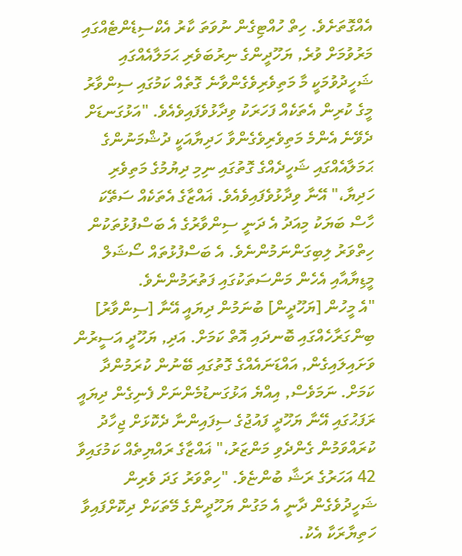އެއްގޮތަށެވެ. ހިތް ހުއްޓިގެން ނުވަތަ ކާރު އެކްސިޑެންޓެއްގައި މަރުވުމަށް ވުރެ, ޔަހޫދީންގެ ނިރުބަވެރި ޙަމަލާއެއްގައި ޝަހީދުވުމަކީ މާ މަތިވެރިވެގެންވާނެ ގޮތެއް ކަމުގައި ސިންވާރު މީގެ ކުރިން އެތަކެއް ފަހަރަކު ވިދާޅުވެފައިވެއެވެ. "އަޅުގަނޑަށް ދެވޭނެ އެންމެ މަތިވެރިވެގެންވާ ހަދިޔާއަކީ ދުޝްމަނުންގެ ޙަމަލާއެއްގައި ޝަހީދެއްގެ ގޮތުގައި ނިމި ދިޔުމުގެ މަތިވެރި ހަދިޔާ،" އޭނާ ވިދާޅުވެފައިވެއެވެ. ޣައްޒާގެ އެތަކެއް ސަތޭކަ ހާސް ބަޔަކު މިއަދު އެ ދަނީ ސިންވާރުގެ އެ ބަސްފުޅުތަކުން ހިތްވަރު ލިބިގަންނަމުންނެވެ. އެ ބަސްފުޅުތައް ސޯޝަލް މީޑިޔާއާއި އެހެން މަންސަތަކުގައި ފަތުރަމުންނެވެ.
"އެ މީހުން [ޔަހޫދީން] ބުނަމުން ދިޔައީ އޭނާ [ސިންވާރު] ބިންގަރާހެއްގައި ބޮނދައި އޮތް ކަމަށް. އަދި, ޔަހޫދީ އަސީރުން ވަށައިލައިގެން, އައްޑަނައެއްގެ ގޮތުގައި ބޭނުން ކުރަމުންދާ ކަމަށް. ނަމަވެސް, އިއްޔެ އަޅުގަނޑުމެންނަށް ފެނިގެން ދިޔައީ ރަފަޙުގައި އޭނާ ޔަހޫދީ ފައުޖުގެ ސިފައިންނާ ދެކޮޅަށް ޖިހާދު ކުރައްވަމުން ގެންދެވި މަންޒަރު،" ޣައްޒާގެ ރައްޔިތެއް ކަމުގައިވާ 42 އަހަރުގެ ރަޝާ ބުންޏެވެ. "ހިތްވަރު ގަދަ ވެރިން ޝަހީދުވެގެން ދާނީ އެ މަގުން ޔަހޫދީންގެ މޭތަކަށް ދިކޮށްފައިވާ ހަތިޔާރަކާ އެކު.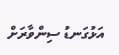އަޅުގަނޑު ސިންވާރަށް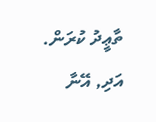ތާޢީދު ކުރަން. އަދި, އޭނާ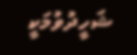ޝަހީދުވުމަކީ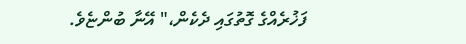ފަޚުރެއްގެ ގޮތުގައި ދެކެން،" އޭނާ ބުންޏެވެ.